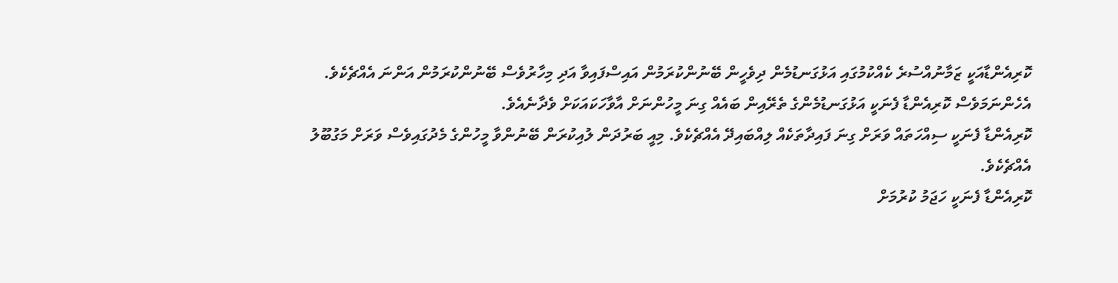ކޮރިއެންޑާއަކީ ޒަމާނުއްސުރެ ކެއްކުމުގައި އަޅުގަނޑުމެން ދިވެހީން ބޭނުންކުރަމުން އައިސްފައިވާ އަދި މިހާރުވެސް ބޭނުންކުރަމުން އަންނަ އެއްޗެކެވެ. އެހެންނަމަވެސް ކޮރިއެންޑާ ފެނަކީ އަޅުގަނޑުމެންގެ ތެރޭއިން ބައެއް ގިނަ މީހުންނަށް އާވާހަކައަކަށް ވެދާނެއެވެ.
ކޮރިއެންޑާ ފެނަކީ ސިއްހަތައް ވަރަށް ގިނަ ފައިދާތަކެއް ލިއްބައިދޭ އެއްޗެކެވެ. މިއީ ބަރުދަން ލުއިކުރަން ބޭނުންވާ މީހުންގެ މެދުގައިވެސް ވަރަށް މަގުބޫލު އެއްޗެކެވެ.
ކޮރިއެންޑާ ފެނަކީ ހަޖަމު ކުރުމަށް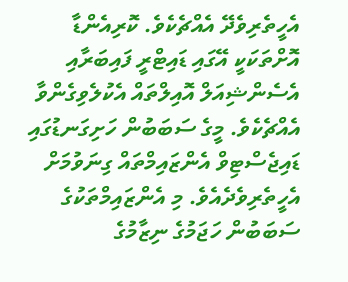އެހީތެރިވެދޭ އެއްޗެކެވެ. ކޮރިއެންޑާ އޮށްތަކަކީ އޭގައި ޑައިޓްރީ ފައިބަރާއި އެސެންޝިއަލް އޮއިލްތައް އެކުލެވިގެންވާ އެއްޗެކެވެ. މީގެ ސަބަބުން ހަށިގަނޑުގައި ޑައިޖެސްޓިވް އެންޒައިމްތައް ގިނަވުމަށް އެހީތެރިވެދެއެވެ. މި އެންޒައިމްތަކުގެ ސަބަބުން ހަޖަމުގެ ނިޒާމުގެ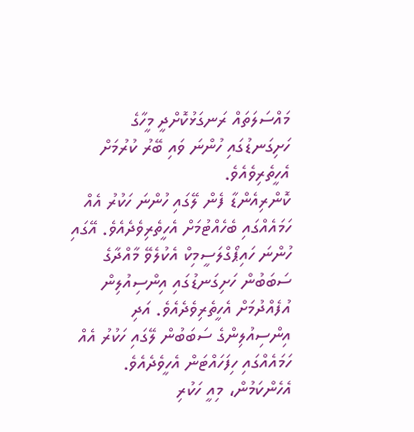މައްސަލަތައް ރަނގަޅުކޮށްދީ މީހާގެ ހަށިގަނޑުގައި ހުންނަ ވައި ބޭރު ކުރުމަށް އެހީތެރިވެއެވެ.
ކޮންރިއެންޑާ ފެން ލޭގައި ހުންނަ ހަކުރު އެއް ހަމައެއްގައި ބެހެއްޓުމަށް އެހީތެރިވެދެއެވެ. އޭގައި ހުންނަ ހައިޕޯގްލަސީމިކް އެކުލެވޭ މާއްދާގެ ސަބަބުން ހަށިގަނޑުގައި އިންސިއުލިން އުފެއްދުމަށް އެހީތެރިވެދެއެވެ. އަދި އިންސިއުލިންގެ ސަބަބުން ލޭގައި ހަކުރު އެއް ހަމައެއްގައި ހިފަހައްޓަން އެހީވެދެއެވެ. އެހެންކަމުން، މިއީ ހަކުރި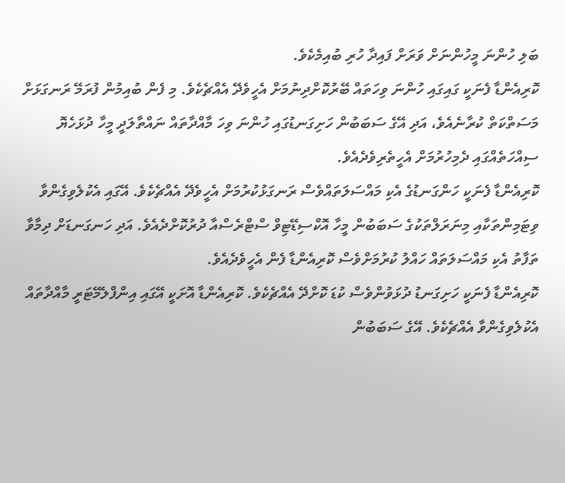ބަލި ހުންނަ މީހުންނަށް ވަރަށް ފައިދާ ހުރި ބުއިމެކެވެ.
ކޮރިއެންޑާ ފެނަކީ ގައިގައި ހުންނަ ވިހަތައް ބޭރުކޮށްދިނުމަށް އެހީވެދޭ އެއްޗެކެވެ. މި ފެން ބުއިމުން ފުރަމޭ ރަނގަޅަށް މަސަތްކަތް ކުރާނެއެވެ، އަދި އޭގެ ސަބަބުން ހަށިގަނޑުގައި ހުންނަ ވިހަ މާއްދާތައް ނައްތާލަދީ މީހާ ދުޅަހެޔޮ ސިއްހަތެއްގައި ދެމިހުރުމަށް އެހީތެރިވެދެއެވެ.
ކޮރިއެންޑާ ފެނަކީ ހަންގަނޑުގެ އެކި މައްސަލަތައްވެސް ރަނގަޅުކުރުމަށް އެހީވެދޭ އެއްޗެކެވެ. އޭގައި އެކުލެވިގެންވާ ވިޓަމިންތަކާއި މިނަރަލްތަކުގެ ސަބަބުން މީހާ އޮކްސިޑޭޓިވް ސްޓްރެސްއާ ދުރުކޮށްދެއެވެ. އަދި ހަނގަނޑަށް ދިމާވާ ތަފާތު އެކި މައްސަލަތައް ހައްލު ކުރުމަށްވެސް ކޮރިއެންޑާ ފެން އެހީވެދެއެވެ.
ކޮރިއެންޑާ ފެނަކީ ހަށިގަނޑު ދުޅަވުންވެސް ކުޑަ ކޮށްދޭ އެއްޗެކެވެ. ކޮރިއެންޑާ އޮށަކީ އޭގައި އިންފްލެމޭޓަރީ މާއްދާތައް އެކުލެވިގެންވާ އެއްޗެކެވެ. އޭގެ ސަބަބުން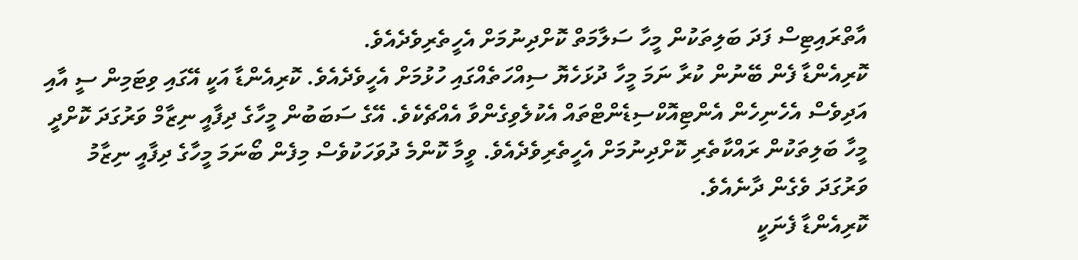އާތްރައިޓިސް ފަދަ ބަލިތަކުން މީހާ ސަލާމަތް ކޮށްދިނުމަށް އެހީތެރިވެދެއެވެ.
ކޮރިއެންޑާ ފެން ބޭނުން ކުރާ ނަމަ މީހާ ދުޅަހެޔޮ ސިއްހަތެއްގައި ހުޅުމަށް އެހީވެދެއެވެ. ކޮރިއެންޑާ އަކީ އޭގައި ވިޓަމިން ސީ އާއި އަދިވެސް އެހެނިހެން އެންޓިއޮކްސިޑެންޓްތައް އެކުލެވިގެންވާ އެއްޗެކެވެ. އޭގެ ސަބަބުން މީހާގެ ދިފާއީ ނިޒާމް ވަރުގަދަ ކޮށްދީ މީހާ ބަލިތަކުން ރައްކާތެރި ކޮށްދިނުމަށް އެހީތެރިވެދެއެވެ. ވީމާ ކޮންމެ ދުވަހަކުވެސް މިފެން ބޯނަމަ މީހާގެ ދިފާއީ ނިޒާމު ވަރުގަދަ ވެގެން ދާނެއެވެ.
ކޮރިއެންޑާ ފެނަކީ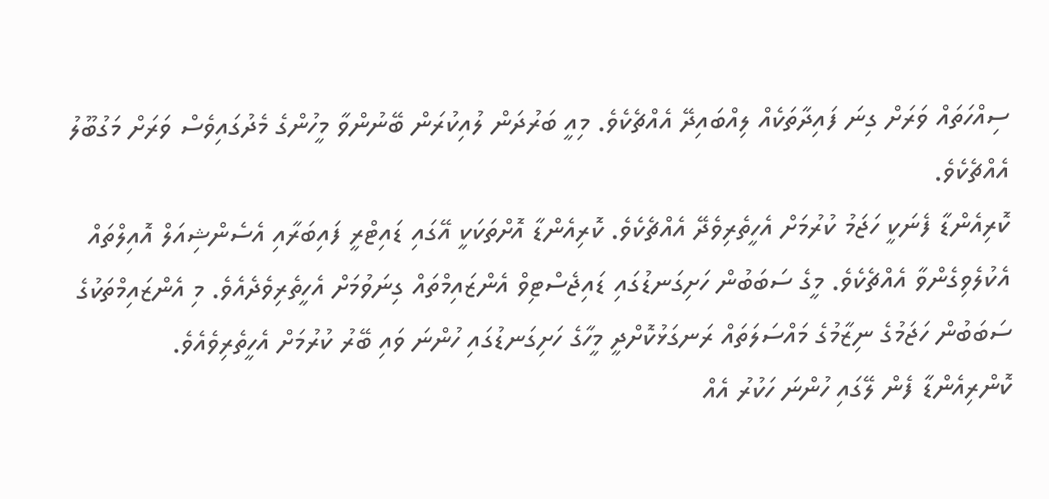ސިއްހަތައް ވަރަށް ގިނަ ފައިދާތަކެއް ލިއްބައިދޭ އެއްޗެކެވެ. މިއީ ބަރުދަން ލުއިކުރަން ބޭނުންވާ މީހުންގެ މެދުގައިވެސް ވަރަށް މަގުބޫލު އެއްޗެކެވެ.
ކޮރިއެންޑާ ފެނަކީ ހަޖަމު ކުރުމަށް އެހީތެރިވެދޭ އެއްޗެކެވެ. ކޮރިއެންޑާ އޮށްތަކަކީ އޭގައި ޑައިޓްރީ ފައިބަރާއި އެސެންޝިއަލް އޮއިލްތައް އެކުލެވިގެންވާ އެއްޗެކެވެ. މީގެ ސަބަބުން ހަށިގަނޑުގައި ޑައިޖެސްޓިވް އެންޒައިމްތައް ގިނަވުމަށް އެހީތެރިވެދެއެވެ. މި އެންޒައިމްތަކުގެ ސަބަބުން ހަޖަމުގެ ނިޒާމުގެ މައްސަލަތައް ރަނގަޅުކޮށްދީ މީހާގެ ހަށިގަނޑުގައި ހުންނަ ވައި ބޭރު ކުރުމަށް އެހީތެރިވެއެވެ.
ކޮންރިއެންޑާ ފެން ލޭގައި ހުންނަ ހަކުރު އެއް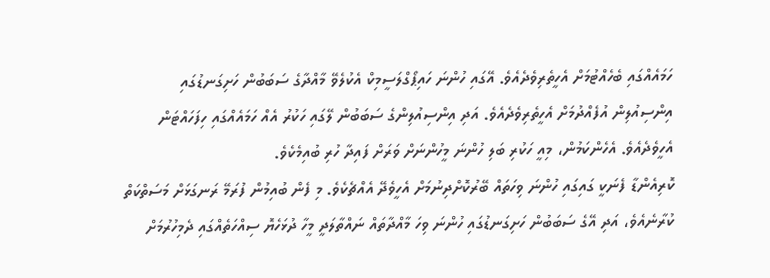ހަމައެއްގައި ބެހެއްޓުމަށް އެހީތެރިވެދެއެވެ. އޭގައި ހުންނަ ހައިޕޯގްލަސީމިކް އެކުލެވޭ މާއްދާގެ ސަބަބުން ހަށިގަނޑުގައި އިންސިއުލިން އުފެއްދުމަށް އެހީތެރިވެދެއެވެ. އަދި އިންސިއުލިންގެ ސަބަބުން ލޭގައި ހަކުރު އެއް ހަމައެއްގައި ހިފަހައްޓަން އެހީވެދެއެވެ. އެހެންކަމުން، މިއީ ހަކުރި ބަލި ހުންނަ މީހުންނަށް ވަރަށް ފައިދާ ހުރި ބުއިމެކެވެ.
ކޮރިއެންޑާ ފެނަކީ ގައިގައި ހުންނަ ވިހަތައް ބޭރުކޮށްދިނުމަށް އެހީވެދޭ އެއްޗެކެވެ. މި ފެން ބުއިމުން ފުރަމޭ ރަނގަޅަށް މަސަތްކަތް ކުރާނެއެވެ، އަދި އޭގެ ސަބަބުން ހަށިގަނޑުގައި ހުންނަ ވިހަ މާއްދާތައް ނައްތާލަދީ މީހާ ދުޅަހެޔޮ ސިއްހަތެއްގައި ދެމިހުރުމަށް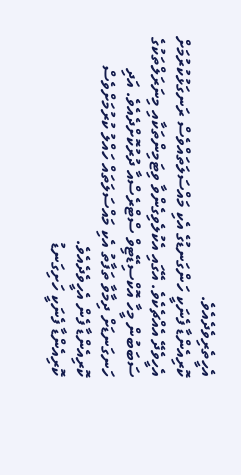އެހީތެރިވެދެއެވެ.
ކޮރިއެންޑާ ފެނަކީ ހަންގަނޑުގެ އެކި މައްސަލަތައްވެސް ރަނގަޅުކުރުމަށް އެހީވެދޭ އެއްޗެކެވެ. އޭގައި އެކުލެވިގެންވާ ވިޓަމިންތަކާއި މިނަރަލްތަކުގެ ސަބަބުން މީހާ އޮކްސިޑޭޓިވް ސްޓްރެސްއާ ދުރުކޮށްދެއެވެ. އަދި ހަނގަނޑަށް ދިމާވާ ތަފާތު އެކި މައްސަލަތައް ހައްލު ކުރުމަށްވެސް ކޮރިއެންޑާ ފެން އެހީވެދެއެވެ.
ކޮރިއެންޑާ ފެނަކީ ހަށިގަނޑު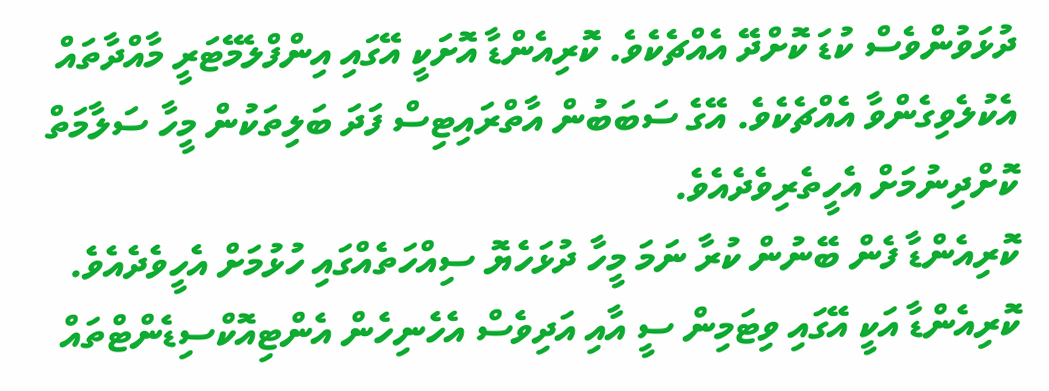ދުޅަވުންވެސް ކުޑަ ކޮށްދޭ އެއްޗެކެވެ. ކޮރިއެންޑާ އޮށަކީ އޭގައި އިންފްލެމޭޓަރީ މާއްދާތައް އެކުލެވިގެންވާ އެއްޗެކެވެ. އޭގެ ސަބަބުން އާތްރައިޓިސް ފަދަ ބަލިތަކުން މީހާ ސަލާމަތް ކޮށްދިނުމަށް އެހީތެރިވެދެއެވެ.
ކޮރިއެންޑާ ފެން ބޭނުން ކުރާ ނަމަ މީހާ ދުޅަހެޔޮ ސިއްހަތެއްގައި ހުޅުމަށް އެހީވެދެއެވެ. ކޮރިއެންޑާ އަކީ އޭގައި ވިޓަމިން ސީ އާއި އަދިވެސް އެހެނިހެން އެންޓިއޮކްސިޑެންޓްތައް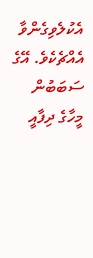އެކުލެވިގެންވާ އެއްޗެކެވެ. އޭގެ ސަބަބުން މީހާގެ ދިފާއީ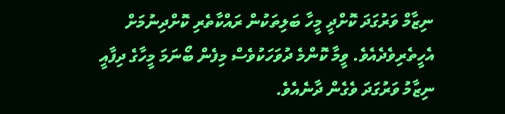ނިޒާމް ވަރުގަދަ ކޮށްދީ މީހާ ބަލިތަކުން ރައްކާތެރި ކޮށްދިނުމަށް އެހީތެރިވެދެއެވެ. ވީމާ ކޮންމެ ދުވަހަކުވެސް މިފެން ބޯނަމަ މީހާގެ ދިފާއީ ނިޒާމު ވަރުގަދަ ވެގެން ދާނެއެވެ.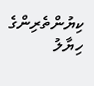ކިޔުންތެރިންގެ ހިޔާލު